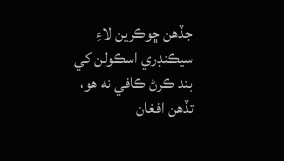جڏهن ڇوڪرين لاءِ سيڪنڊري اسڪولن کي بند ڪرڻ ڪافي نه هو، تڏهن افغان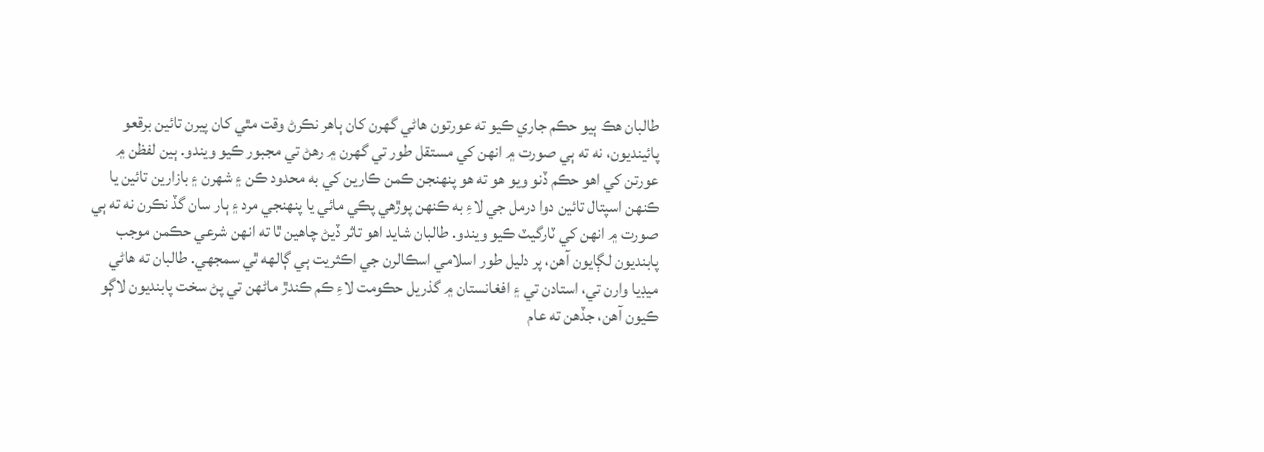طالبان هڪ ٻيو حڪم جاري ڪيو ته عورتون هاڻي گهرن کان ٻاهر نڪرڻ وقت مٿي کان پيرن تائين برقعو پائينديون، نه ته ٻي صورت ۾ انهن کي مستقل طور تي گهرن ۾ رهڻ تي مجبور ڪيو ويندو. ٻين لفظن ۾ عورتن کي اهو حڪم ڏنو ويو هو ته هو پنهنجن ڪمن ڪارين کي به محدود ڪن ۽ شهرن ۽ بازارين تائين يا ڪنهن اسپتال تائين دوا درمل جي لاءِ به ڪنهن پوڙهي پڪي مائي يا پنهنجي مرد ۽ ٻار سان گڏ نڪرن نه ته ٻي صورت ۾ انهن کي ٽارگيٽ ڪيو ويندو. طالبان شايد اهو تاثر ڏيڻ چاهين ٿا ته انهن شرعي حڪمن موجب پابنديون لڳايون آهن، پر دليل طور اسلامي اسڪالرن جي اڪثريت ٻي ڳالھه ٿي سمجهي. طالبان ته هاڻي ميڊيا وارن تي، استادن تي ۽ افغانستان ۾ گذريل حڪومت لاءِ ڪم ڪندڙ ماڻهن تي پڻ سخت پابنديون لاڳو ڪيون آهن، جڏهن ته عام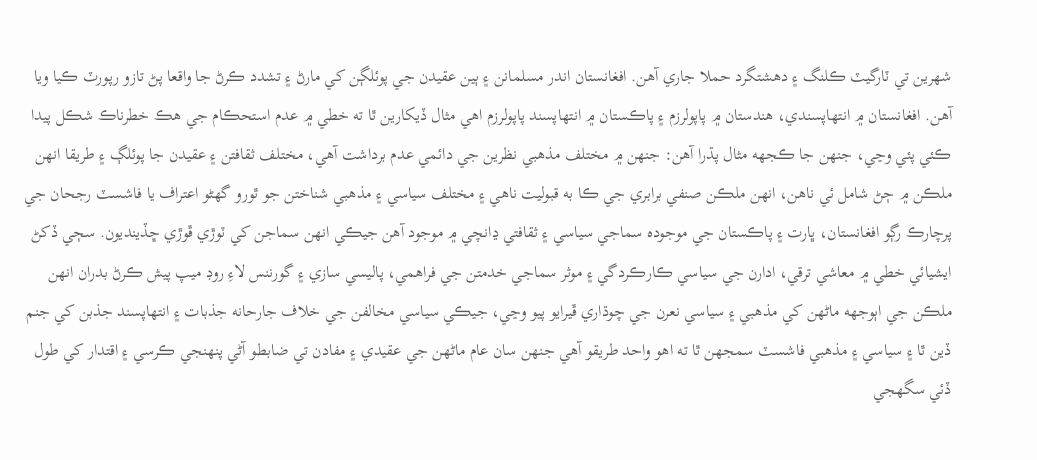شهرين تي ٽارگيٽ ڪلنگ ۽ دهشتگرد حملا جاري آهن. افغانستان اندر مسلمانن ۽ ٻين عقيدن جي پوئلڳن کي مارڻ ۽ تشدد ڪرڻ جا واقعا پڻ تازو رپورٽ ڪيا ويا آهن. افغانستان ۾ انتهاپسندي، هندستان ۾ پاپولرزم ۽ پاڪستان ۾ انتهاپسند پاپولرزم اهي مثال ڏيکارين ٿا ته خطي ۾ عدم استحڪام جي هڪ خطرناڪ شڪل پيدا ڪئي پئي وڃي، جنهن جا ڪجھه مثال پڌرا آھن: جنهن ۾ مختلف مذهبي نظرين جي دائمي عدم برداشت آهي، مختلف ثقافتن ۽ عقيدن جا پوئلڳ ۽ طريقا انهن ملڪن ۾ ڄڻ شامل ئي ناهن، انهن ملڪن صنفي برابري جي ڪا به قبوليت ناهي ۽ مختلف سياسي ۽ مذهبي شناختن جو ٿورو گهڻو اعتراف يا فاشسٽ رجحان جي پرچارڪ رڳو افغانستان، ڀارت ۽ پاڪستان جي موجوده سماجي سياسي ۽ ثقافتي ڍانچي ۾ موجود آهن جيڪي انهن سماجن کي ٽوڙي ڦوڙي ڇڏينديون. سڄي ڏکڻ ايشيائي خطي ۾ معاشي ترقي، ادارن جي سياسي ڪارڪردگي ۽ موثر سماجي خدمتن جي فراهمي، پاليسي سازي ۽ گورننس لاءِ روڊ ميپ پيش ڪرڻ بدران انهن ملڪن جي اٻوجھه ماڻهن کي مذهبي ۽ سياسي نعرن جي چوڌاري ڦيرايو پيو وڃي، جيڪي سياسي مخالفن جي خلاف جارحانه جذبات ۽ انتهاپسند جذبن کي جنم ڏين ٿا ۽ سياسي ۽ مذهبي فاشسٽ سمجهن ٿا ته اهو واحد طريقو آهي جنهن سان عام ماڻهن جي عقيدي ۽ مفادن تي ضابطو آڻي پنهنجي ڪرسي ۽ اقتدار کي طول ڏئي سگهجي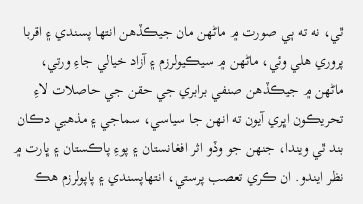ٿي، نه ته ٻي صورت ۾ ماڻهن مان جيڪڏهن انتها پسندي ۽ اقربا پروري هلي وئي، ماڻهن ۾ سيڪيولرزم ۽ آزاد خيالي جاءِ ورتي، ماڻهن ۾ جيڪڏهن صنفي برابري جي حقن جي حاصلات لاءِ تحريڪون اڀري آيون ته انهن جا سياسي، سماجي ۽ مذهبي دڪان بند ٿي ويندا، جنهن جو وڏو اثر افغانستان ۽ پوءِ پاڪستان ۽ ڀارت ۾ نظر ايندو. ان ڪري تعصب پرستي، انتهاپسندي ۽ پاپولرزم هڪ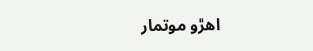اهڙو موتمار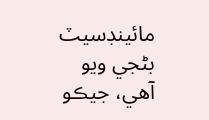مائينڊسيٽ بڻجي ويو آهي، جيڪو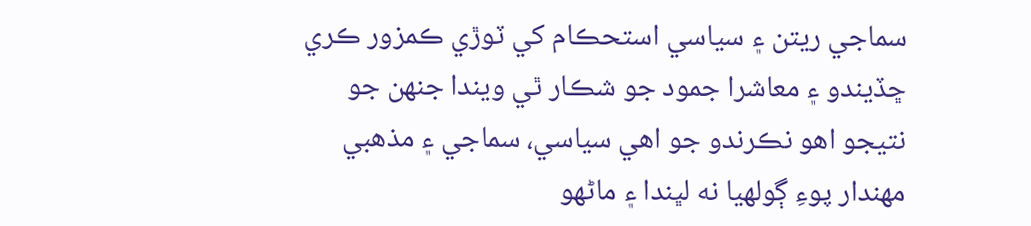سماجي ريتن ۽ سياسي استحڪام کي ٽوڙي ڪمزور ڪري ڇڏيندو ۽ معاشرا جمود جو شڪار ٿي ويندا جنهن جو نتيجو اهو نڪرندو جو اهي سياسي، سماجي ۽ مذهبي مهندار پوءِ ڳولهيا نه لڀندا ۽ ماڻهو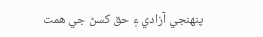پنهنجي آزادي ۽ حق کسڻ جي همت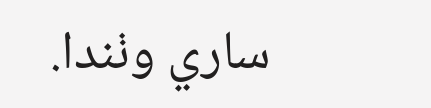ساري وٺندا.